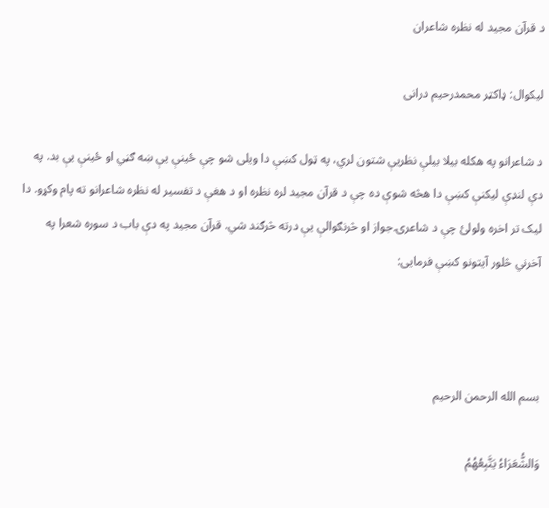د قرآن مجید له نظره شاعران

لیکوال: ډاکټر محمدرحیم درانی

د شاعرانو په هکله بیلا بیلې نظریې شتون لري، په ټول کښې دا ویلی شو چې ځینې يې ښه ګڼي او ځینې يې بد. په دې لنډې لیکنې کښې دا هڅه شوې ده چې د قرآن مجید لره نظره او د هغې د تفسیر له نظره شاعرانو ته پام وکړو. دا لیک تر اخره ولولئ چې د شاعرۍ جواز او څرنګوالې یې درته څرګند شي. قرآن مجید په دې باب د سوره شعرا په آخرني څلور آیتونو کښې فرمایی:



بسم الله الرحمن الرحیم

وَالشُّعَرَاءُ يَتَّبِعُهُمُ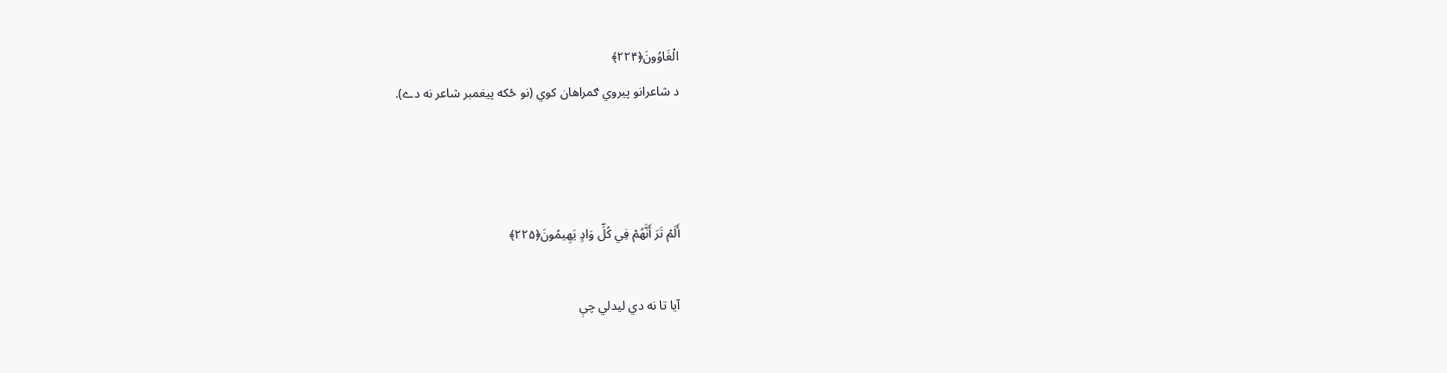الْغَاوُونَ﴿۲۲۴﴾
د شاعرانو پيروي ګمراهان کوي (نو ځکه پيغمبر شاعر نه دے).



أَلَمْ تَرَ أَنَّهُمْ فِي كُلِّ وَادٍ يَهِيمُونَ﴿۲۲۵﴾

آيا تا نه دي ليدلي چې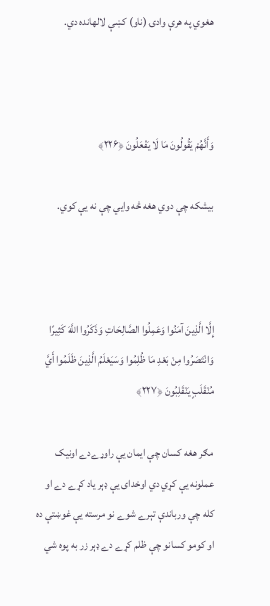هغوي په هرې وادۍ (ناو) کښې لالهانده دي.



وَأَنَّهُمْ يَقُولُونَ مَا لَا يَفْعَلُونَ ﴿۲۲۶﴾

بيشکه چې دوي هغه څه وايي چې نه يې کوي.



إِلَّا الَّذِينَ آمَنُوا وَعَمِلُوا الصَّالِحَاتِ وَذَكَرُوا اللَّهَ كَثِيرًا وَانْتَصَرُوا مِنْ بَعْدِ مَا ظُلِمُوا وَسَيَعْلَمُ الَّذِينَ ظَلَمُوا أَيَّ مُنْقَلَبٍ يَنْقَلِبُونَ ﴿۲۲۷﴾

مګر هغه کسان چې ايمان يې راوړےدے اونيک عملونه يې کړي دي اوخدای يې ډېر ياد کړے دے او کله چې ورباندې تېرے شوے نو مرسته يې غوښتې ده او کومو کسانو چې ظلم کړے دے ډېر زر به پوه شي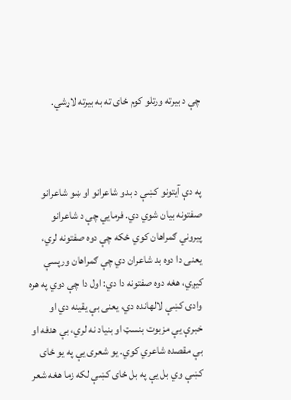چې د بيرته ورتلو کوم ځای ته به بيرته لاړشي.



په دې آیتونو کښې د بدو شاعرانو او ښو شاعرانو صفتونه بیان شوي دي. فرمایي چې د شاعرانو پیروني ګمراهان کوي ځکه چې دوه صفتونه لري، یعنی دا دوه بد شاعران دي چې ګمراهان ورپسې کیږي، هغه دوه صفتونه دا دي: اول دا چې دوي په هره وادۍ کښې لالهانده دي، یعنی بې یقینه دي او خبرې يې مزبوت بنسټ او بنیاد نه لري، بې هدفه او بې مقصده شاعري کوي. یو شعری يې په یو ځای کښې وي بل يې په بل ځای کښې لکه زما هغه شعر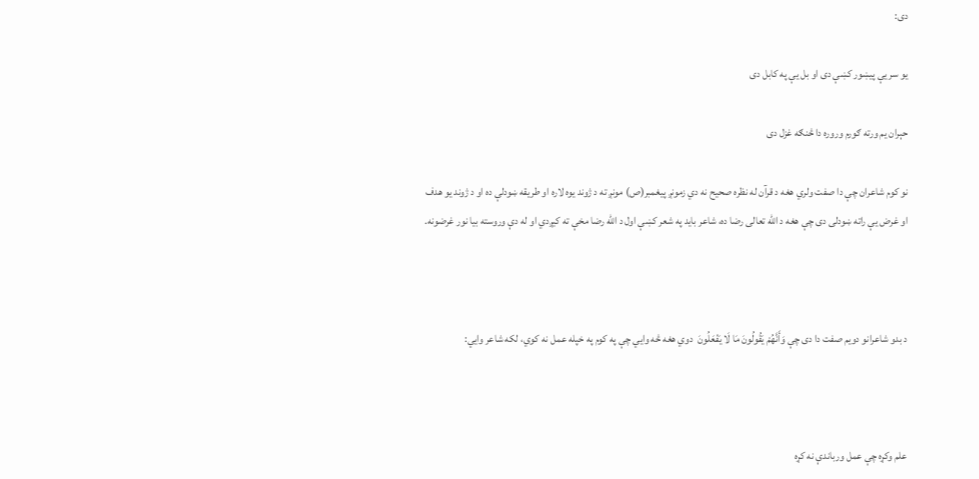دی:

یو سر يې پيښور کښې دی او بل يې په کابل دی

حېران یم ورته ګورم وروره دا څنګه غزل دی

نو کوم شاعران چې دا صفت ولري هغه د قرآن له نظره صحیح نه دي زمونږ پيغمبر(ص) مونږ ته د ژوند یوه لاره او طریقه ښودلې ده او د ژوند یو هدف او غرض يې راته ښودلی دی چې هغه د الله تعالی رضا ده، شاعر باید په شعر کښې اول د الله رضا مخې ته کیږدي او له دې وروسته بیا نور غرضونه.



د بدو شاعرانو دویم صفت دا دی چې وَأَنَّهُمْ يَقُولُونَ مَا لَا يَفْعَلُونَ  دوي هغه څه وايي چې په کوم په خپله عمل نه کوي، لکه شاعر وايي:



علم وکړه چې عمل ورباندې نه کړه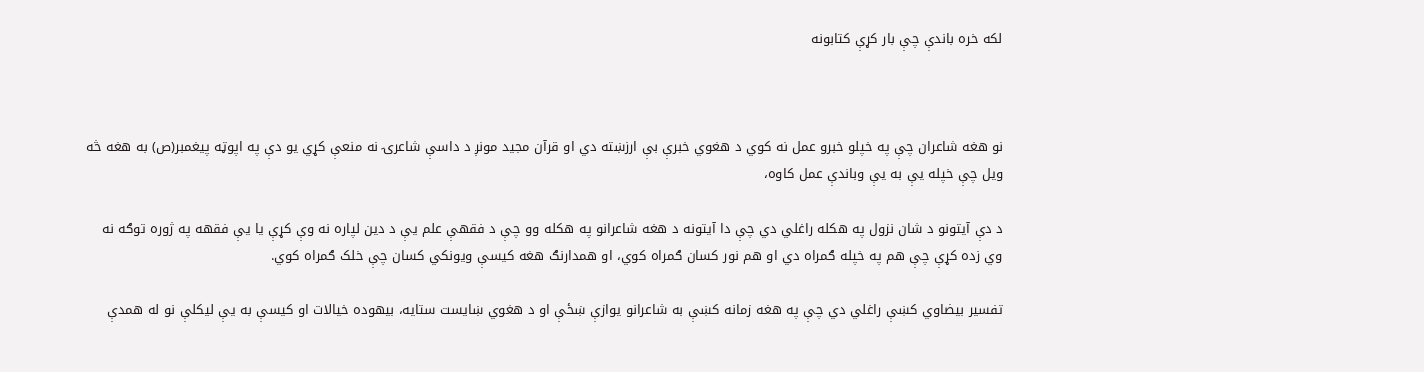لکه خره باندې چې بار کړې کتابونه



نو هغه شاعران چې په خپلو خبرو عمل نه کوي د هغوي خبرې بې ارزښته دي او قرآن مجید مونږ د داسې شاعرۍ نه منعې کړي یو دې په اپوټه پيغمبر(ص) به هغه څه ویل چې خپله يې به يې وباندې عمل کاوه،

د دې آیتونو د شان نزول په هکله راغلي دي چې دا آیتونه د هغه شاعرانو په هکله وو چې د فقهې علم يې د دین لپاره نه وې کړې یا يې فقهه په ژوره توګه نه وي زده کړې چې هم په خپله ګمراه دي او هم نور کسان ګمراه کوي، او همدارنګ هغه کیسې ویونکي کسان چې خلک ګمراه کوي.

تفسیر بیضاوي کښې راغلي دي چې په هغه زمانه کښې به شاعرانو یوازې ښځې او د هغوي ښایست ستایه، بیهوده خیالات او کیسې به یې لیکلې نو له همدې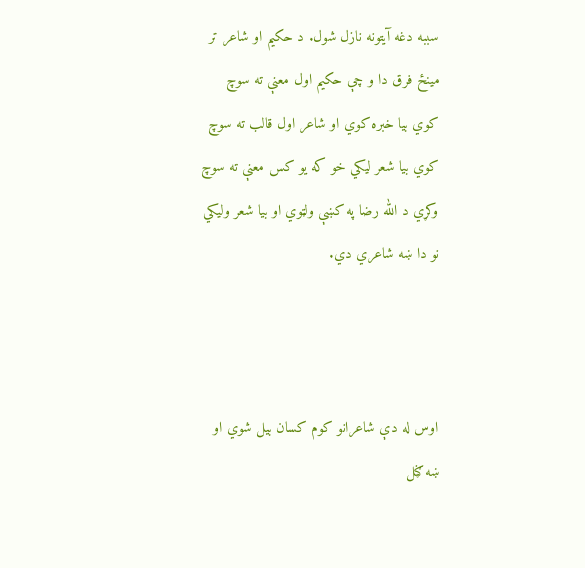سببه دغه آیتونه نازل شول. د حکیم او شاعر تر مینځ فرق دا و چې حکیم اول معنې ته سوچ کوي بیا خبره کوي او شاعر اول قالب ته سوچ کوي بیا شعر لیکي خو که یو کس معنې ته سوچ وکړي د الله رضا په کښې ولټوي او بیا شعر ولیکي نو دا ښه شاعري دي.



اوس له دې شاعرانو کوم کسان بیل شوي او ښه ګڼل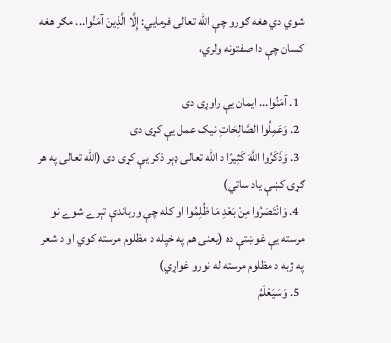شوي دي هغه ګورو چې الله تعالی فرمايي: إِلَّا الَّذِينَ آمَنُوا... مګر هغه کسان چې دا صفتونه ولري،

  1. آمَنُوا... ایمان یې راوړی دی
  2. وَعَمِلُوا الصَّالِحَاتِ نیک عمل یې کړی دی
  3. وَذَكَرُوا اللَّهَ كَثِيرًا د الله تعالی ډېر ذکر یې کړی دی (الله تعالی په هر ګړۍ کښې یاد ساتي)
  4. وَانْتَصَرُوا مِنْ بَعْدِ مَا ظُلِمُوا او کله چې ورباندې تېرے شوے نو مرسته يې غوښتې ده (یعنی هم په خپله د مظلوم مرسته کوي او د شعر په ژبه د مظلوم مرسته له نورو غواړي)
  5. وَسَيَعْلَمُ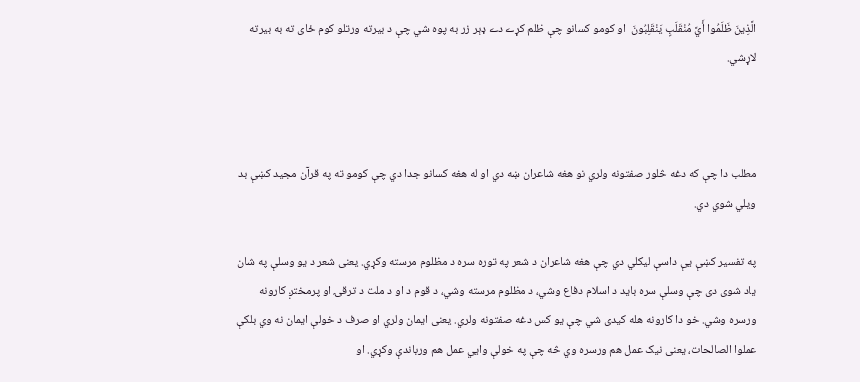الَّذِينَ ظَلَمُوا أَيَّ مُنْقَلَبٍ يَنْقَلِبُونَ  او کومو کسانو چې ظلم کړے دے ډېر زر به پوه شي چې د بيرته ورتلو کوم ځای ته به بيرته لاړشي.



مطلب دا چې که دغه څلور صفتونه ولري نو هغه شاعران ښه دي او له هغه کسانو جدا دي چې کومو ته په قرآن مجید کښې بد ویلي شوي دي.

په تفسیر کښې يې داسې لیکلي دي چې هغه شاعران د شعر په توره سره د مظلوم مرسته وکړي. یعنی شعر د یو وسلې په شان یاد شوی دی چې وسلې سره باید د اسلام دفاع وشي، د مظلوم مرسته وشي، د قوم د او د ملت د ترقۍ او پرمختږ کارونه ورسره وشي. خو دا کارونه هله کیدی شي چې یو کس دغه صفتونه ولري. یعنی ایمان ولري او صرف د خولې ایمان نه وي بلکې عملوا الصالحات، یعنی نیک عمل هم ورسره وي څه چې په خولې وايي عمل هم ورباندې وکړي. او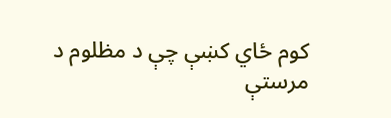کوم ځاي کښې چې د مظلوم د مرستې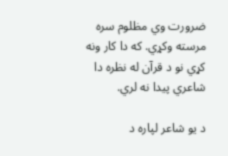ضرورت وي مظلوم سره مرسته وکړي. که دا کار ونه کړي نو د قرآن له نظره دا شاعري پیدا نه لري.

د یو شاعر لپاره د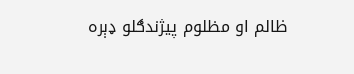ظالم او مظلوم پيژندګلو ډېره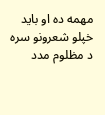مهمه ده او باید خپلو شعرونو سره د مظلوم مدد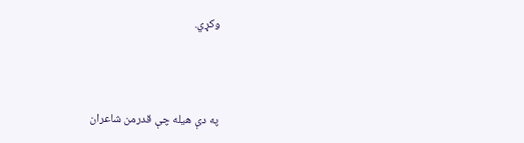وکړي.



په دې هیله چې قدرمن شاعران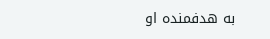به هدفمنده او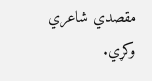مقصدي شاعري وکړي.